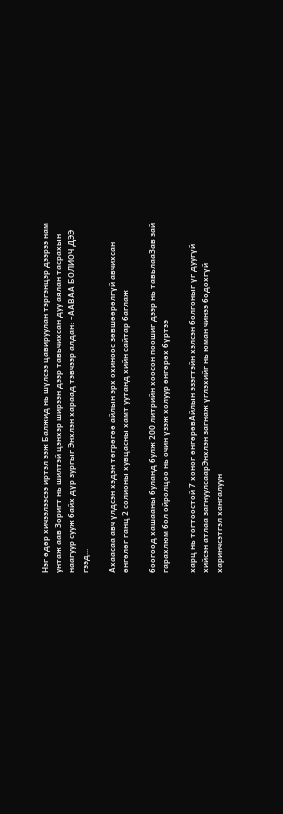Нэг өдөр хичээлээсээ иртэл ээж Балжид нь шүлсээ цавируулан тэргэнцэр дээрээ нам унтаж аав Зоригт нь шилтэй цэнхэр ширээн дээр тавьчихсан дуу аялан тасрахын наагуур сууж байх дүр зургыг Энхлэн хараад тэвчээр алдан: -ААВАА БОЛИОЧ ДЭЭ гээд…

Ахаасаа авч үлдсэн хэдэн төгрөгөө айлын эрх охиноос зөвшөөрөлгүй авчихсан өнгөлөг ганц 2 солионы хувцасны хамт уутанд хийн сайтар баглаж

боогоод хашааны буланд булж 200 литрийн хоосон поошиг дээр нь тавьлааЗав зай гарахлюм бол ойролцоо нь очин үзэж холуур өнгөрөх бүртээ

харц нь тогтоостой 7 хоног өнгөрөвАйлын эзэгтэйн хэлсэн болгоныг үг дуугүй хийсэн атлаа загнуулсаарЭнхлэн загнаж үглэхийг нь юман чинээ бодохгүй харинчсэтгэл хангалуун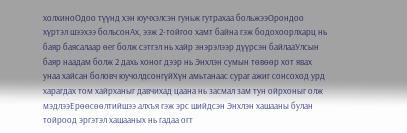холхиноОдоо түүнд хэн юучхэлсэн гуньж гутрахаа больжээОрондоо хүртэл шээхээ больсонАх, ээж 2-тойгоо хамт байна гэж бодохоорлхарц нь баяр баясалаар өег болж сэтгэл нь хайр энэрэлээр дүүрсэн байлааУлсын баяр наадам болж 2 дахь хоног дээр нь Энхлэн сумын төвөөр хот явах унаа хайсан боловч юучолдсонгүйХүн амьтанаас сураг ажиг сонсоход урд харагдах том хайрханыг давчихад цаана нь засмал зам тун ойрхоныг олж мэдлээЕрөөсөөлтийшээ алхъя гэж эрс шийдсэн Энхлэн хашааны булан тойроод эргэтэл хашааных нь гадаа огт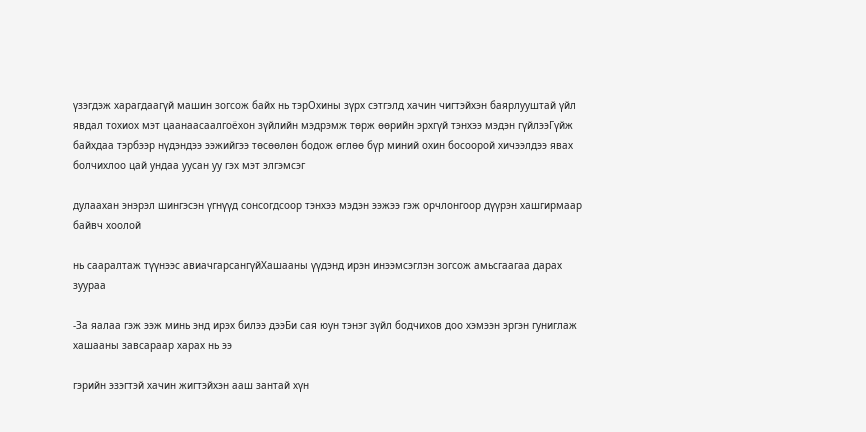үзэгдэж харагдаагүй машин зогсож байх нь тэрОхины зүрх сэтгэлд хачин чигтэйхэн баярлууштай үйл явдал тохиох мэт цаанаасаалгоёхон зүйлийн мэдрэмж төрж өөрийн эрхгүй тэнхээ мэдэн гүйлээГүйж байхдаа тэрбээр нүдэндээ ээжийгээ төсөөлөн бодож өглөө бүр миний охин босоорой хичээлдээ явах болчихлоо цай ундаа уусан уу гэх мэт элгэмсэг

дулаахан энэрэл шингэсэн үгнүүд сонсогдсоор тэнхээ мэдэн ээжээ гэж орчлонгоор дүүрэн хашгирмаар байвч хоолой

нь сааралтаж түүнээс авиачгарсангүйХашааны үүдэнд ирэн инээмсэглэн зогсож амьсгаагаа дарах зуураа

-За яалаа гэж ээж минь энд ирэх билээ дээБи сая юун тэнэг зүйл бодчихов доо хэмээн эргэн гуниглаж хашааны завсараар харах нь ээ

гэрийн эзэгтэй хачин жигтэйхэн ааш зантай хүн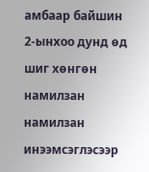амбаар байшин 2-ынхоо дунд өд шиг хөнгөн намилзан намилзан инээмсэглэсээр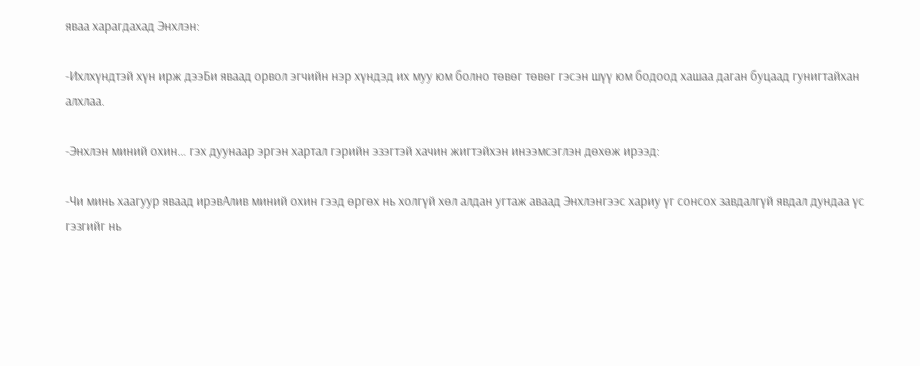яваа харагдахад Энхлэн:

-Ихлхүндтэй хүн ирж дээБи яваад орвол эгчийн нэр хүндэд их муу юм болно төвөг төвөг гэсэн шүү юм бодоод хашаа даган буцаад гунигтайхан алхлаа.

-Энхлэн миний охин… гэх дуунаар эргэн хартал гэрийн эзэгтэй хачин жигтэйхэн инээмсэглэн дөхөж ирээд:

-Чи минь хаагуур яваад ирэвАлив миний охин гээд өргөх нь холгүй хөл алдан угтаж аваад Энхлэнгээс хариу үг сонсох завдалгүй явдал дундаа үс гэзгийг нь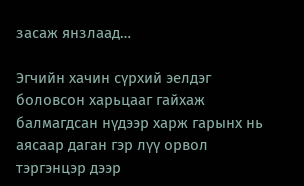засаж янзлаад…

Эгчийн хачин сүрхий эелдэг боловсон харьцааг гайхаж балмагдсан нүдээр харж гарынх нь аясаар даган гэр лүү орвол тэргэнцэр дээр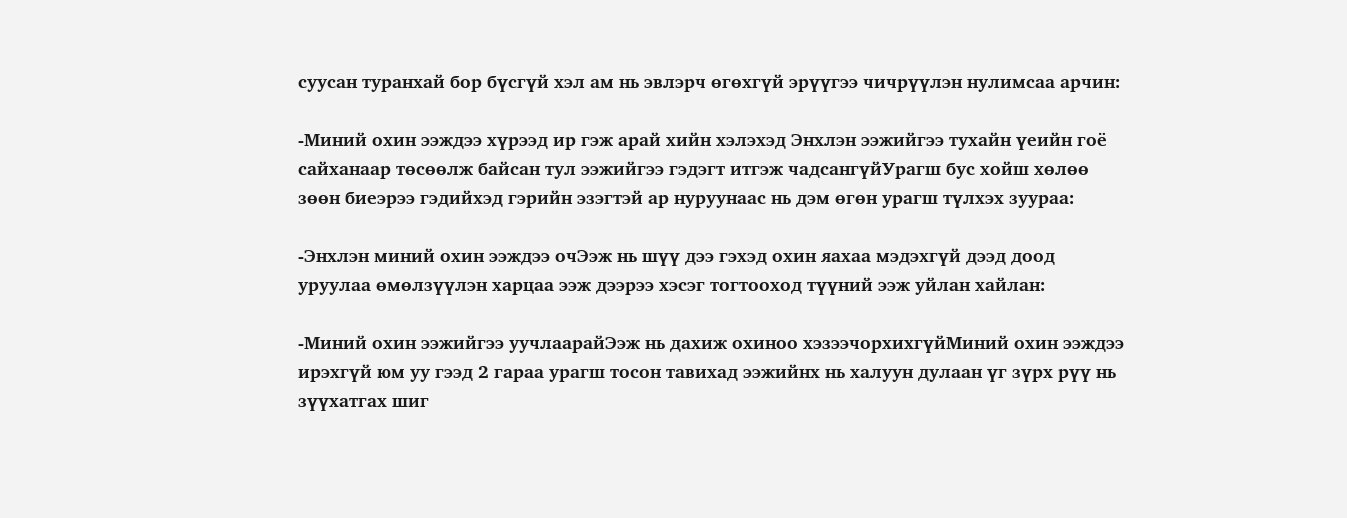суусан туранхай бор бүсгүй хэл ам нь эвлэрч өгөхгүй эрүүгээ чичрүүлэн нулимсаа арчин:

-Миний охин ээждээ хүрээд ир гэж арай хийн хэлэхэд Энхлэн ээжийгээ тухайн үеийн гоё сайханаар төсөөлж байсан тул ээжийгээ гэдэгт итгэж чадсангүйУрагш бус хойш хөлөө зөөн биеэрээ гэдийхэд гэрийн эзэгтэй ар нуруунаас нь дэм өгөн урагш түлхэх зуураа:

-Энхлэн миний охин ээждээ очЭэж нь шүү дээ гэхэд охин яахаа мэдэхгүй дээд доод уруулаа өмөлзүүлэн харцаа ээж дээрээ хэсэг тогтооход түүний ээж уйлан хайлан:

-Миний охин ээжийгээ уучлаарайЭэж нь дахиж охиноо хэзээчорхихгүйМиний охин ээждээ ирэхгүй юм уу гээд 2 гараа урагш тосон тавихад ээжийнх нь халуун дулаан үг зүрх рүү нь зүүхатгах шиг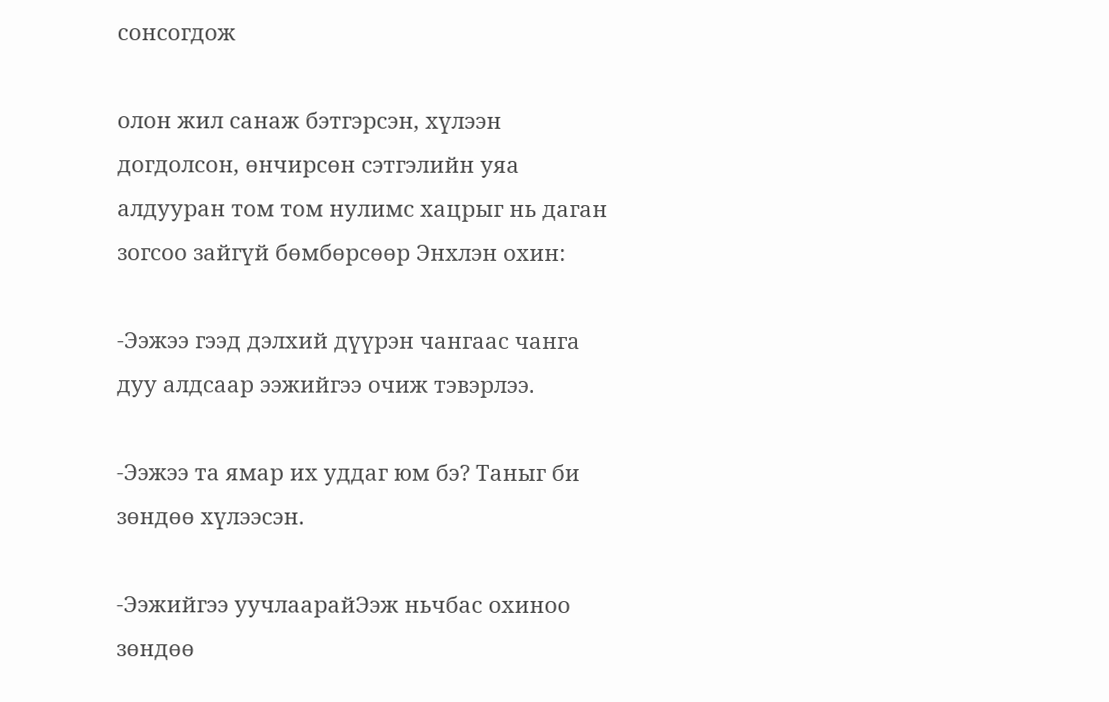сонсогдож

олон жил санаж бэтгэрсэн, хүлээн догдолсон, өнчирсөн сэтгэлийн уяа алдууран том том нулимс хацрыг нь даган зогсоо зайгүй бөмбөрсөөр Энхлэн охин:

-Ээжээ гээд дэлхий дүүрэн чангаас чанга дуу алдсаар ээжийгээ очиж тэвэрлээ.

-Ээжээ та ямар их уддаг юм бэ? Таныг би зөндөө хүлээсэн.

-Ээжийгээ уучлаарайЭэж ньчбас охиноо зөндөө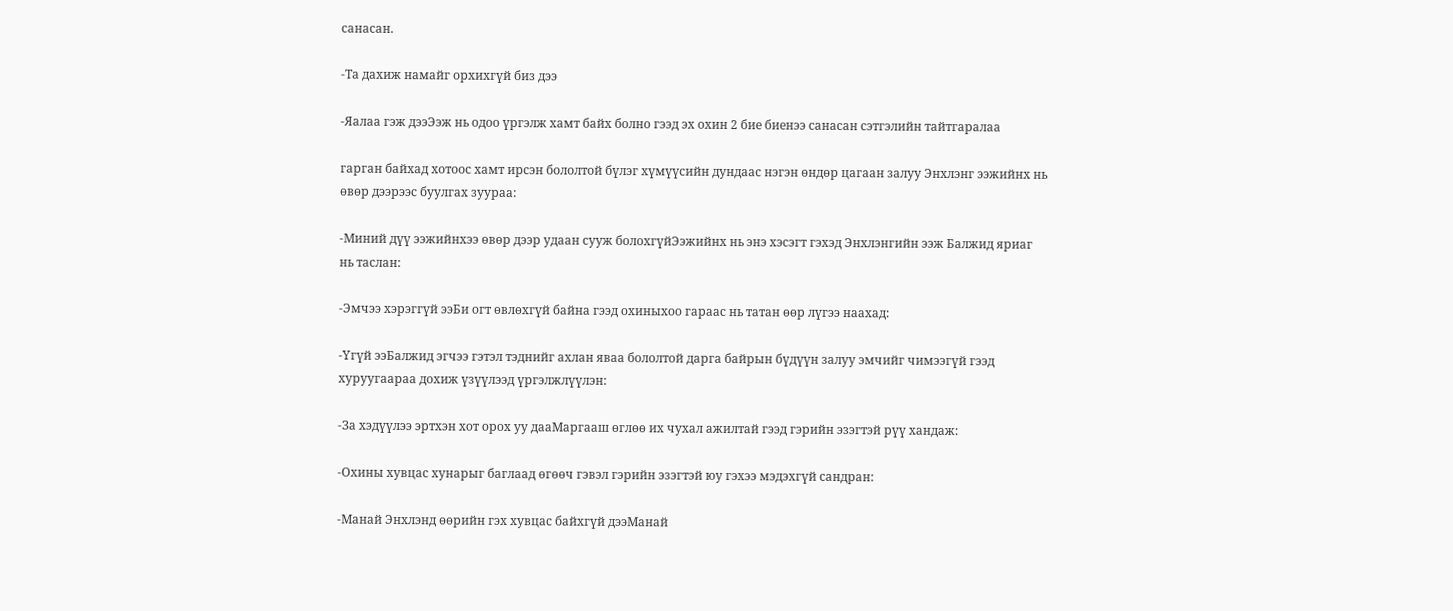санасан.

-Та дахиж намайг орхихгүй биз дээ

-Яалаа гэж дээЭэж нь одоо үргэлж хамт байх болно гээд эх охин 2 бие биенээ санасан сэтгэлийн тайтгаралаа

гарган байхад хотоос хамт ирсэн бололтой бүлэг хүмүүсийн дундаас нэгэн өндөр цагаан залуу Энхлэнг ээжийнх нь өвөр дээрээс буулгах зуураа:

-Миний дүү ээжийнхээ өвөр дээр удаан сууж болохгүйЭэжийнх нь энэ хэсэгт гэхэд Энхлэнгийн ээж Балжид яриаг нь таслан:

-Эмчээ хэрэггүй ээБи огт өвлөхгүй байна гээд охиныхоо гараас нь татан өөр лүгээ наахад:

-Үгүй ээБалжид эгчээ гэтэл тэднийг ахлан яваа бололтой дарга байрын бүдүүн залуу эмчийг чимээгүй гээд хуруугаараа дохиж үзүүлээд үргэлжлүүлэн:

-За хэдүүлээ эртхэн хот орох уу дааМаргааш өглөө их чухал ажилтай гээд гэрийн эзэгтэй рүү хандаж:

-Охины хувцас хунарыг баглаад өгөөч гэвэл гэрийн эзэгтэй юу гэхээ мэдэхгүй сандран:

-Манай Энхлэнд өөрийн гэх хувцас байхгүй дээМанай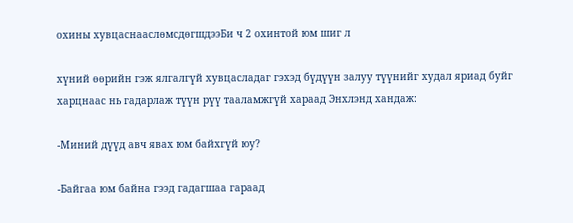охины хувцаснааслөмсдөгшдээБи ч 2 охинтой юм шиг л

хүний өөрийн гэж ялгалгүй хувцасладаг гэхэд бүдүүн залуу түүнийг худал яриад буйг харцнаас нь гадарлаж түүн рүү тааламжгүй хараад Энхлэнд хандаж:

-Миний дүүд авч явах юм байхгүй юу?

-Байгаа юм байна гээд гадагшаа гараад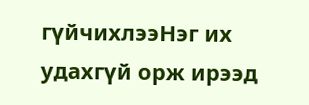гүйчихлээНэг их удахгүй орж ирээд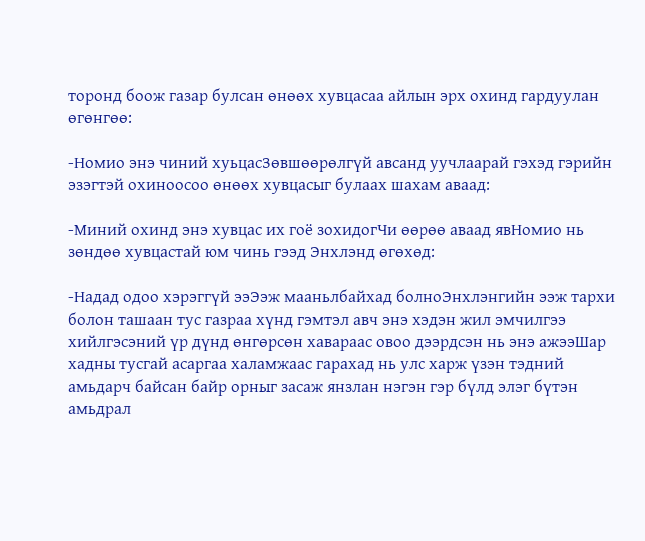торонд боож газар булсан өнөөх хувцасаа айлын эрх охинд гардуулан өгөнгөө:

-Номио энэ чиний хуьцасЗөвшөөрөлгүй авсанд уучлаарай гэхэд гэрийн эзэгтэй охиноосоо өнөөх хувцасыг булаах шахам аваад:

-Миний охинд энэ хувцас их гоё зохидогЧи өөрөө аваад явНомио нь зөндөө хувцастай юм чинь гээд Энхлэнд өгөхөд:

-Надад одоо хэрэггүй ээЭэж мааньлбайхад болноЭнхлэнгийн ээж тархи болон ташаан тус газраа хүнд гэмтэл авч энэ хэдэн жил эмчилгээ хийлгэсэний үр дүнд өнгөрсөн хавараас овоо дээрдсэн нь энэ ажээШар хадны тусгай асаргаа халамжаас гарахад нь улс харж үзэн тэдний амьдарч байсан байр орныг засаж янзлан нэгэн гэр бүлд элэг бүтэн амьдрал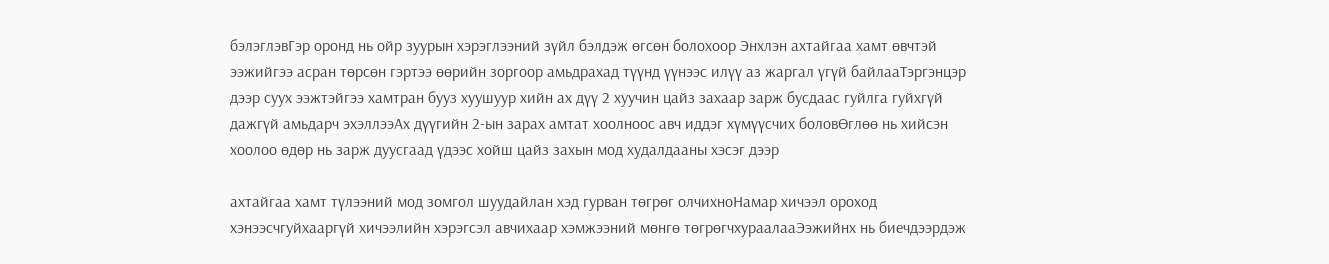бэлэглэвГэр оронд нь ойр зуурын хэрэглээний зүйл бэлдэж өгсөн болохоор Энхлэн ахтайгаа хамт өвчтэй ээжийгээ асран төрсөн гэртээ өөрийн зоргоор амьдрахад түүнд үүнээс илүү аз жаргал үгүй байлааТэргэнцэр дээр суух ээжтэйгээ хамтран бууз хуушуур хийн ах дүү 2 хуучин цайз захаар зарж бусдаас гуйлга гуйхгүй дажгүй амьдарч эхэллээАх дүүгийн 2-ын зарах амтат хоолноос авч иддэг хүмүүсчих боловӨглөө нь хийсэн хоолоо өдөр нь зарж дуусгаад үдээс хойш цайз захын мод худалдааны хэсэг дээр

ахтайгаа хамт түлээний мод зомгол шуудайлан хэд гурван төгрөг олчихноНамар хичээл ороход хэнээсчгуйхааргүй хичээлийн хэрэгсэл авчихаар хэмжээний мөнгө төгрөгчхураалааЭэжийнх нь биечдээрдэж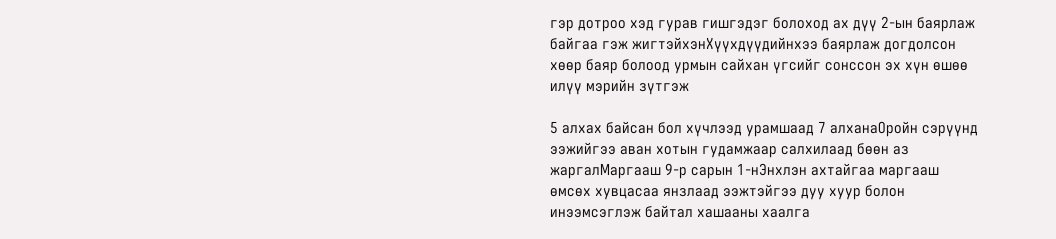гэр дотроо хэд гурав гишгэдэг болоход ах дүү 2-ын баярлаж байгаа гэж жигтэйхэнХүүхдүүдийнхээ баярлаж догдолсон хөөр баяр болоод урмын сайхан үгсийг сонссон эх хүн өшөө илүү мэрийн зүтгэж

5 алхах байсан бол хүчлээд урамшаад 7 алханаОройн сэрүүнд ээжийгээ аван хотын гудамжаар салхилаад бөөн аз жаргалМаргааш 9-р сарын 1-нЭнхлэн ахтайгаа маргааш өмсөх хувцасаа янзлаад ээжтэйгээ дуу хуур болон инээмсэглэж байтал хашааны хаалга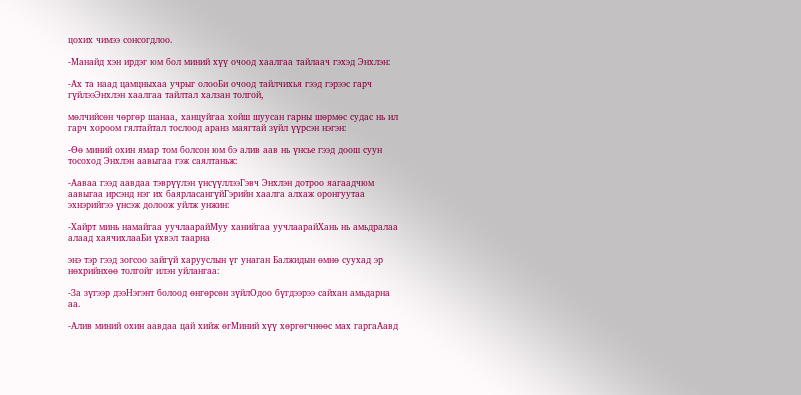цохих чимээ сонсогдлоо.

-Манайд хэн ирдэг юм бол миний хүү очоод хаалгаа тайлаач гэхэд Энхлэн:

-Ах та наад цамцныхаа учрыг олооБи очоод тайлчихья гээд гэрээс гарч гүйлээЭнхлэн хаалгаа тайлтал халзан толгой,

мөлчийсөн чөргөр шанаа, ханцуйгаа хойш шуусан гарны шөрмөс судас нь ил гарч хороом гялтайтал тослоод аранз маягтай зүйл үүрсэн нэгэн:

-Өө миний охин ямар том болсон юм бэ алив аав нь үнсье гээд доош суун тосоход Энхлэн аавыгаа гэж саялтаньж:

-Ааваа гээд аавдаа тэврүүлэн үнсүүллээГэвч Энхлэн дотроо яагаадчюм аавыгаа ирсэнд нэг их баярласангүйГэрийн хаалга алхаж оронгуутаа эхнэрийгээ үнсэж долоож уйлж унжин:

-Хайрт минь намайгаа уучлаарайМуу ханийгаа уучлаарайХань нь амьдралаа алаад хаячихлааБи үхвэл таарна

энэ тэр гээд зогсоо зайгүй харууслын үг унаган Балжидын өмнө суухад эр нөхрийнхөө толгойг илэн уйлангаа:

-За зүгээр дээНэгэнт болоод өнгөрсөн зүйлОдоо бүгдээрээ сайхан амьдарна аа.

-Алив миний охин аавдаа цай хийж өгМиний хүү хөргөгчнөөс мах гаргаАавд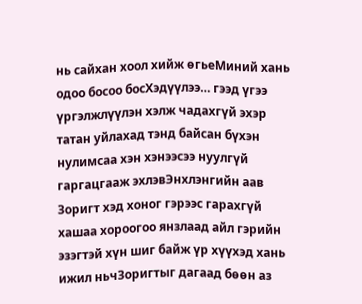нь сайхан хоол хийж өгьеМиний хань одоо босоо босХэдүүлээ… гээд үгээ үргэлжлүүлэн хэлж чадахгүй эхэр татан уйлахад тэнд байсан бүхэн нулимсаа хэн хэнээсээ нуулгүй гаргацгааж эхлэвЭнхлэнгийн аав Зоригт хэд хоног гэрээс гарахгүй хашаа хороогоо янзлаад айл гэрийн эзэгтэй хүн шиг байж үр хүүхэд хань ижил ньчЗоригтыг дагаад бөөн аз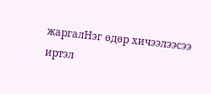жаргалНэг өдөр хичээлээсээ иртэл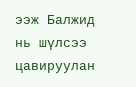ээж Балжид нь шүлсээ цавируулан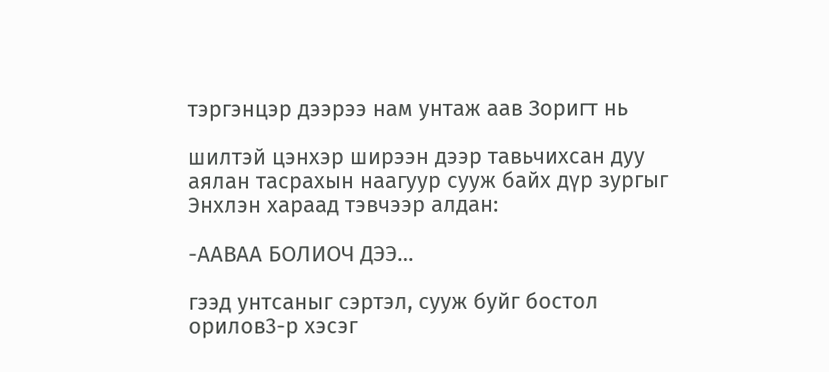тэргэнцэр дээрээ нам унтаж аав Зоригт нь

шилтэй цэнхэр ширээн дээр тавьчихсан дуу аялан тасрахын наагуур сууж байх дүр зургыг Энхлэн хараад тэвчээр алдан:

-ААВАА БОЛИОЧ ДЭЭ…

гээд унтсаныг сэртэл, сууж буйг бостол орилов3-р хэсэг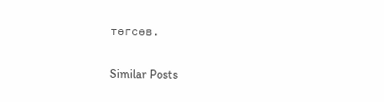төгсөв.

Similar Posts